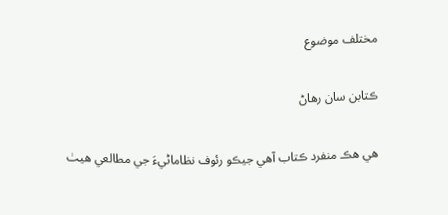مختلف موضوع

ڪتابن سان رھاڻ

ھي ھڪ منفرد ڪتاب آھي جيڪو رئوف نظاماڻيءَ جي مطالعي ھيٺ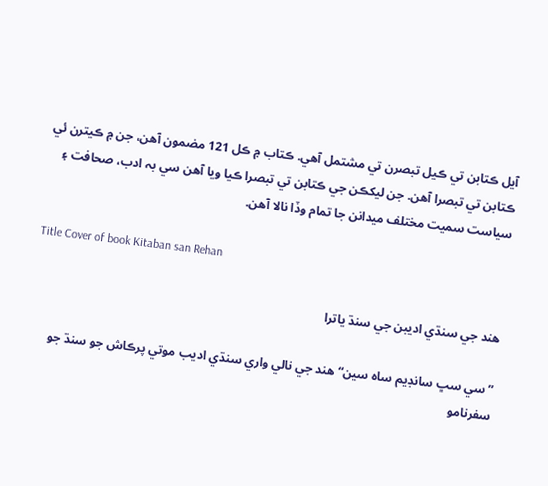آيل ڪتابن تي ڪيل تبصرن تي مشتمل آھي. ڪتاب ۾ ڪل 121 مضمون آھن، جن ۾ ڪيترن ئي ڪتابن تي تبصرا آھن. جن ليکڪن جي ڪتابن تي تبصرا ڪيا ويا آھن سي بہ ادب، صحافت ۽ سياست سميت مختلف ميدانن جا تمام وڏا نالا آھن.

Title Cover of book Kitaban san Rehan

هند جي سنڌي اديبن جي سنڌ ياترا

”سي سڀ سانڊيم ساه سين“ هند جي نالي واري سنڌي اديب موتي پرڪاش جو سنڌ جو سفرنامو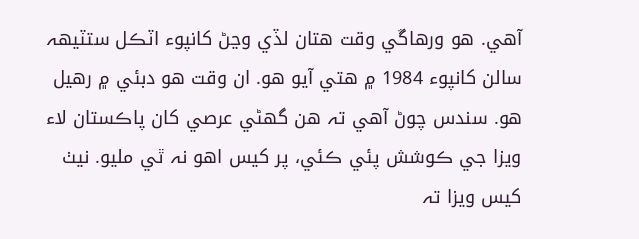آهي. هو ورهاڱي وقت هتان لڏي وڃڻ کانپوء اٽڪل ستٽيھہ سالن کانپوء 1984 ۾ هتي آيو هو. ان وقت هو دبئي ۾ رهيل هو. سندس چوڻ آهي تہ هن گهڻي عرصي کان پاڪستان لاء ويزا جي ڪوشش پئي ڪئي، پر کيس اهو نہ ٿي مليو. نيٺ کيس ويزا تہ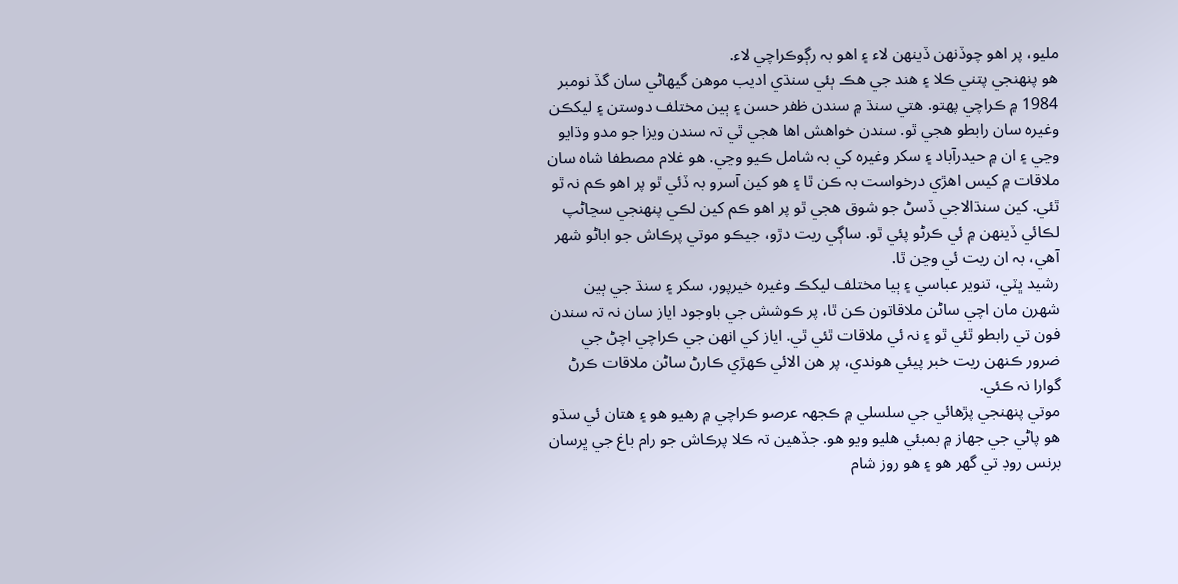مليو، پر اهو چوڏنھن ڏينھن لاء ۽ اهو بہ رڳوڪراچي لاء.
هو پنھنجي پتني ڪلا ۽ هند جي هڪ ٻئي سنڌي اديب موهن گيھاڻي سان گڏ نومبر 1984 ۾ ڪراچي پھتو. هتي سنڌ ۾ سندن ظفر حسن ۽ ٻين مختلف دوستن ۽ ليکڪن وغيرہ سان رابطو هجي ٿو. سندن خواهش اها هجي ٿي تہ سندن ويزا جو مدو وڌايو وڃي ۽ ان ۾ حيدرآباد ۽ سکر وغيرہ کي بہ شامل ڪيو وڃي. هو غلام مصطفا شاه سان ملاقات ۾ کيس اهڙي درخواست بہ ڪن ٿا ۽ هو کين آسرو بہ ڏئي ٿو پر اهو ڪم نہ ٿو ٿئي. کين سنڌالاجي ڏسڻ جو شوق هجي ٿو پر اهو ڪم کين لڪي پنھنجي سڃاڻپ لڪائي ڏينھن ۾ ئي ڪرڻو پئي ٿو. ساڳي ريت دڙو، جيڪو موتي پرڪاش جو اباڻو شھر آهي، بہ ان ريت ئي وڃن ٿا.
رشيد ڀٽي، تنوير عباسي ۽ ٻيا مختلف ليکڪ وغيرہ خيرپور، سکر ۽ سنڌ جي ٻين شھرن مان اچي ساڻن ملاقاتون ڪن ٿا، پر ڪوشش جي باوجود اياز سان نہ تہ سندن فون تي رابطو ٿئي ٿو ۽ نہ ئي ملاقات ٿئي ٿي. اياز کي انھن جي ڪراچي اچڻ جي ضرور ڪنھن ريت خبر پيئي هوندي، پر هن الائي ڪھڙي ڪارڻ ساڻن ملاقات ڪرڻ گوارا نہ ڪئي.
موتي پنھنجي پڙهائي جي سلسلي ۾ ڪجهہ عرصو ڪراچي ۾ رهيو هو ۽ هتان ئي سڌو هو پاڻي جي جھاز ۾ بمبئي هليو ويو هو. جڏهين تہ ڪلا پرڪاش جو رام باغ جي ڀرسان برنس روڊ تي گهر هو ۽ هو روز شام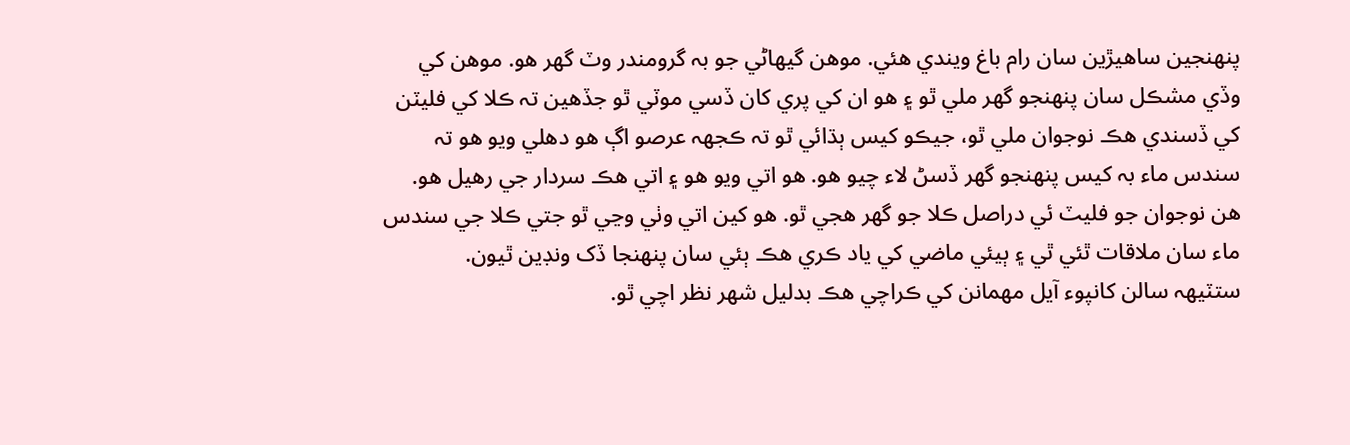پنھنجين ساهيڙين سان رام باغ ويندي هئي. موهن گيھاڻي جو بہ گرومندر وٽ گهر هو. موهن کي وڏي مشڪل سان پنھنجو گهر ملي ٿو ۽ هو ان کي پري کان ڏسي موٽي ٿو جڏهين تہ ڪلا کي فليٽن کي ڏسندي هڪ نوجوان ملي ٿو، جيڪو کيس ٻڌائي ٿو تہ ڪجهہ عرصو اڳ هو دھلي ويو هو تہ سندس ماء بہ کيس پنھنجو گهر ڏسڻ لاء چيو هو. هو اتي ويو هو ۽ اتي هڪ سردار جي رهيل هو. هن نوجوان جو فليٽ ئي دراصل ڪلا جو گهر هجي ٿو. هو کين اتي وٺي وڃي ٿو جتي ڪلا جي سندس ماء سان ملاقات ٿئي ٿي ۽ ٻيئي ماضي کي ياد ڪري هڪ ٻئي سان پنھنجا ڏک ونڊين ٿيون.
ستٽيھہ سالن کانپوء آيل مھمانن کي ڪراچي هڪ بدليل شھر نظر اچي ٿو.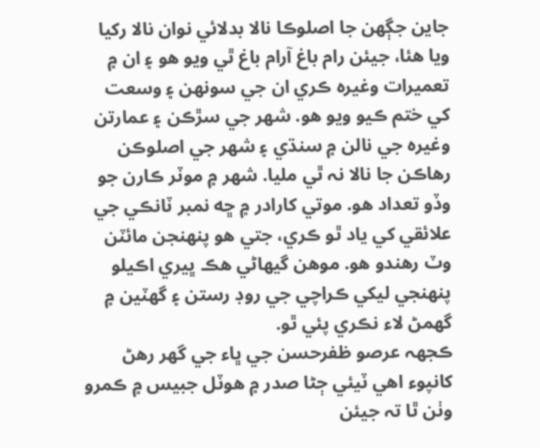جاين جڳھن جا اصلوڪا نالا بدلائي نوان نالا رکيا ويا هئا، جيئن رام باغ آرام باغ ٿي ويو هو ۽ ان ۾ تعميرات وغيرہ ڪري ان جي سونھن ۽ وسعت کي ختم ڪيو ويو هو. شھر جي سڙڪن ۽ عمارتن وغيرہ جي نالن ۾ سنڌي ۽ شھر جي اصلوڪن رهاڪن جا نالا نہ ٿي مليا. شھر ۾ موٽر ڪارن جو وڏو تعداد هو. موتي کارادر ۾ ڇه نمبر ٽانڪي جي علائقي کي ياد ٿو ڪري، جتي هو پنھنجن مائٽن وٽ رهندو هو. موهن گيھاڻي هڪ ڀيري اڪيلو پنھنجي ليکي ڪراچي جي روڊ رستن ۽ گهٽين ۾ گهمڻ لاء نڪري پئي ٿو.
ڪجهہ عرصو ظفرحسن جي ڀاء جي گهر رهڻ کانپوء اهي ٽيئي ڄڻا صدر ۾ هوٽل جبيس ۾ ڪمرو وٺن ٿا تہ جيئن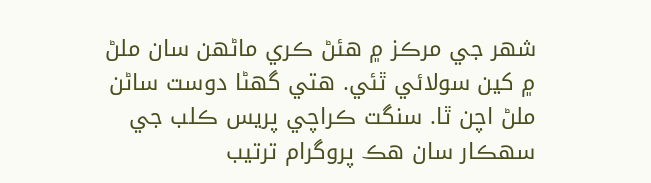شھر جي مرڪز ۾ هئڻ ڪري ماڻھن سان ملڻ ۾ کين سولائي ٿئي. هتي گهڻا دوست ساڻن ملڻ اچن ٿا. سنگت ڪراچي پريس ڪلب جي سھڪار سان هڪ پروگرام ترتيب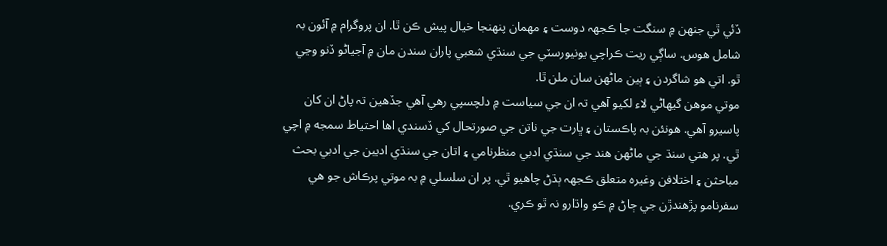ڏئي ٿي جنھن ۾ سنگت جا ڪجهہ دوست ۽ مھمان پنھنجا خيال پيش ڪن ٿا. ان پروگرام ۾ آئون بہ شامل هوس. ساڳي ريت ڪراچي يونيورسٽي جي سنڌي شعبي پاران سندن مان ۾ آجياڻو ڏنو وڃي ٿو. اتي هو شاگردن ۽ ٻين ماڻھن سان ملن ٿا.
موتي موهن گيھاڻي لاء لکيو آهي تہ ان جي سياست ۾ دلچسپي رهي آهي جڏهين تہ پاڻ ان کان پاسيرو آهي. هونئن بہ پاڪستان ۽ ڀارت جي ناتن جي صورتحال کي ڏسندي اها احتياط سمجه ۾ اچي ٿي. پر هتي سنڌ جي ماڻھن هند جي سنڌي ادبي منظرنامي ۽ اتان جي سنڌي اديبن جي ادبي بحث مباحثن ۽ اختلافن وغيرہ متعلق ڪجهہ ٻڌڻ چاهيو ٿي. پر ان سلسلي ۾ بہ موتي پرڪاش جو هي سفرنامو پڙهندڙن جي ڄاڻ ۾ ڪو واڌارو نہ ٿو ڪري.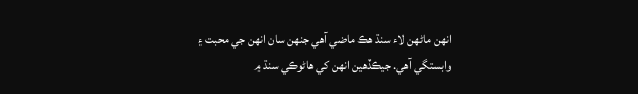انھن ماڻھن لاء سنڌ هڪ ماضي آهي جنھن سان انھن جي محبت ۽ وابستگي آهي. جيڪڏهين انھن کي هاڻوڪي سنڌ ۾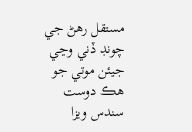مستقل رهڻ جي چونڊ ڏني وڃي جيئن موتي جو هڪ دوست سندس ويزا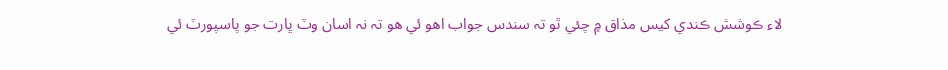لاء ڪوشش ڪندي کيس مذاق ۾ چئي ٿو تہ سندس جواب اهو ئي هو تہ نہ اسان وٽ ڀارت جو پاسپورٽ ئي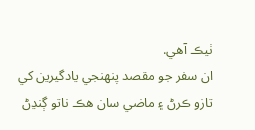ٺيڪ آهي.
ان سفر جو مقصد پنھنجي يادگيرين کي تازو ڪرڻ ۽ ماضي سان هڪ ناتو ڳنڍڻ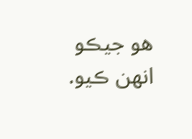هو جيڪو انھن ڪيو.